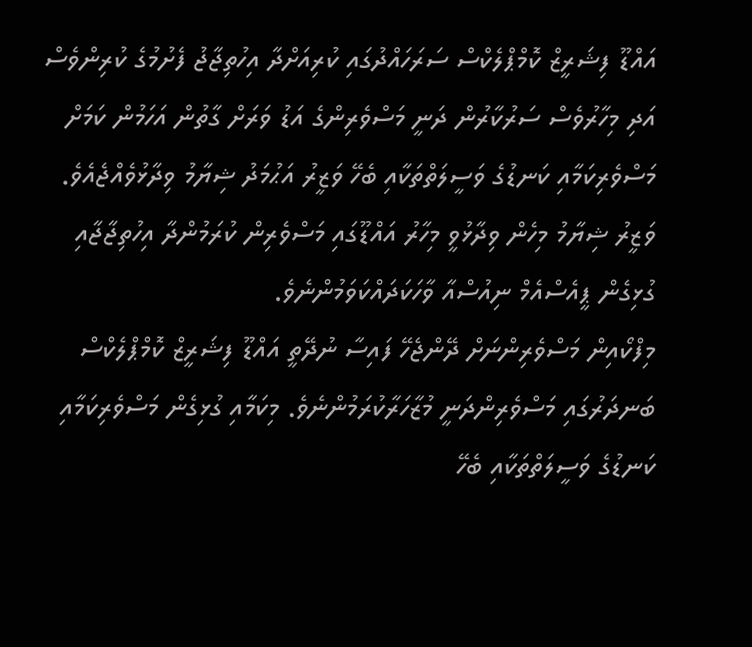އައްޑޫ ފިޝަރީޒް ކޮމްޕްލެކްސް ސަރަހައްދުގައި ކުރިއަށްދާ އިހުތިޖާޖު ފެށުމުގެ ކުރިންވެސް އަދި މިހާރުވެސް ސަރުކާރުން ދަނީ މަސްވެރިންގެ އަޑު ވަރަށް ގާތުން އަހަމުން ކަމަށް މަސްވެރިކަމާއި ކަނޑުގެ ވަސީލަތްތަކާއި ބެހޭ ވަޒީރު އަޙުމަދު ޝިޔާމު ވިދާޅުވެއްޖެއެވެ.
ވަޒީރު ޝިޔާމު މިހެން ވިދާޅުވީ މިހާރު އައްޑޫގައި މަސްވެރިން ކުރަމުންދާ އިހުތިޖާޖާއި ގުޅިގެން ޕީއެސްއެމް ނިއުސްއާ ވާހަކަދައްކަވަމުންނެވެ.
މިފްކޯއިން މަސްވެރިންނަށް ދޭންޖެހޭ ފައިސާ ނުދޭތީ އައްޑޫ ފިޝަރީޒް ކޮމްޕްލެކްސް ބަނދަރުގައި މަސްވެރިންދަނީ މުޒާހަރާކުރަމުންނެވެ. މިކަމާއި ގުޅިގެން މަސްވެރިކަމާއި ކަނޑުގެ ވަސީލަތްތަކާއި ބެހޭ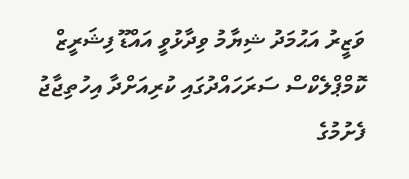ވަޒީރު އަޙުމަދު ޝިޔާމު ވިދާޅުވީ އައްޑޫ ފިޝަރީޒް ކޮމްޕްލެކްސް ސަރަހައްދުގައި ކުރިއަށްދާ އިހުތިޖާޖު ފެށުމުގެ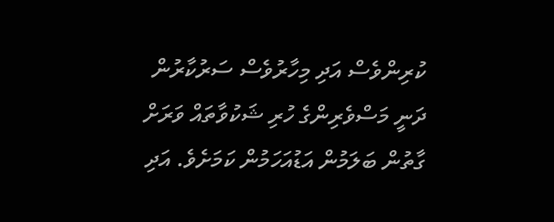ކުރިންވެސް އަދި މިހާރުވެސް ސަރުކާރުން ދަނީ މަސްވެރިންގެ ހުރި ޝަކުވާތައް ވަރަށް ގާތުން ބަލަމުން އަޑުއަހަމުން ކަމަށެވެ. އަދި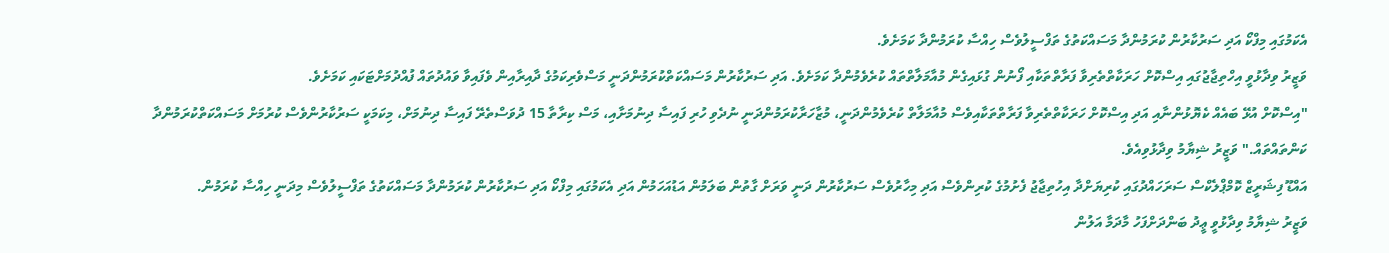އެކަމުގައި މިފްކޯ އަދި ސަރުކާރުން ކުރަމުންދާ މަސައްކަތުގެ ތަފްސީލުވެސް ހިއްސާ ކުރަމުންދާ ކަމަށެވެ.
ވަޒީރު ވިދާޅުވީ އިހްތިޖާޖުގައި އިސްކޮށް ހަރަކާތްތެރިވާ ފަރާތްތަކާއި ފޯނުން ގުޅައިގެން މުއާމަލާތްތައް ކުރެވެމުންދާ ކަމަށެވެ. އަދި ސަރުކާރުން މަސައްކަތްކުރަމުންދަނީ މަސްވެރިކަމުގެ ދާއިރާއިން ވެފައިވާ ވައުދުތައް ފުއްދުމަށްޓަކައި ކަމަށެވެ.
"އިސްކޮށް އުޅޭ ބައެއް ކެޔޮޅުންނާއި އަދި އިސްކޮށް ހަރަކާތްތެރިވާ ފަރާތްތަކާއިވެސް މުއާމަލާތް ކުރެވެމުންދަނީ، މުޒާހަރާކުރަމުންދަނީ ނުދެވި ހުރި ފައިސާ ދިނުމަށާއި، މަސް ކިރާތާ 15 ދުވަސްތެރޭ ފައިސާ ދިނުމަށް، މިކަމަކީ ސަރުކާރުންވެސް ކުރުމަށް މަސައްކަތްކުރަމުންދާ ކަންތައްތައް." ވަޒީރު ޝިޔާމު ވިދާޅުވިއެވެ.
އައްޑޫ ފިޝަރީޒް ކޮމްޕްލެކްސް ސަރަހައްދުގައި ކުރިޔަށްދާ އިހުތިޖާޖު ފެށުމުގެ ކުރިންވެސް އަދި މިހާރުވެސް ސަރުކާރުން ދަނީ ވަރަށް ގާތުން ބަލަމުން އަޑުއަހަމުން އަދި އެކަމުގައި މިފްކޯ އަދި ސަރުކާރުން ކުރަމުންދާ މަސައްކަތުގެ ތަފްސީލުވެސް މިދަނީ ހިއްސާ ކުރަމުން.
ވަޒީރު ޝިޔާމު ވިދާޅުވީ ޢީދު ބަންދަށްފަހު މާދަމާ އަލުން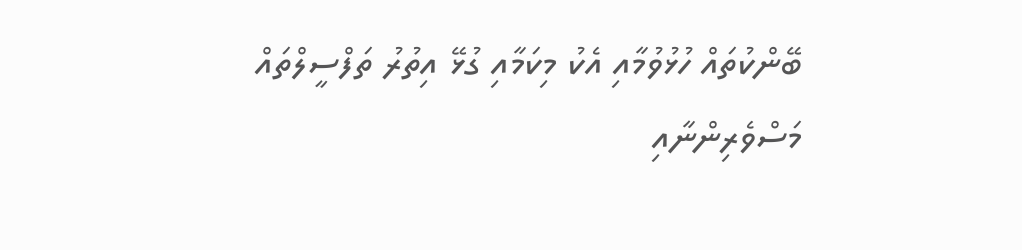ބޭންކުތައް ހުޅުވުމާއި އެކު މިކަމާއި ގުޅޭ އިތުރު ތަފްސީލްތައް މަސްވެރިންނާއި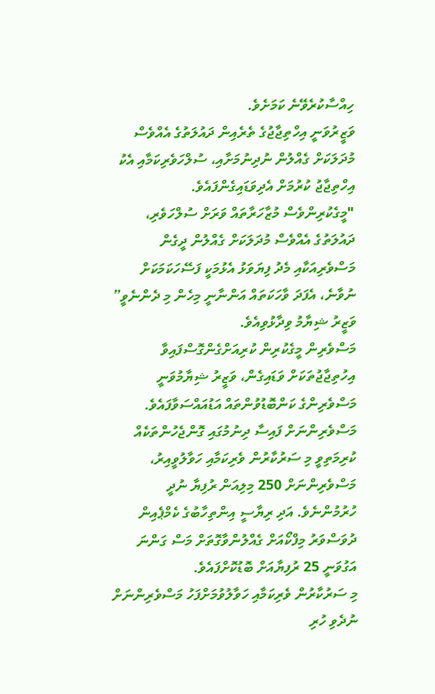ހިއްސާކުރެވޭނެ ކަމަށެވެ.
ވަޒީރުވަނީ އިހްތިޖާޖުގެ ތެރެއިން ދައުލަތުގެ އެއްވެސް މުދަލަކަށް ގެއްލުން ނުދިނުމަށާއި، ސުލްހަވެރިކަމާއި އެކު އިހްތިޖާޖު ކުރުމަށް އެދިވަޑައިގެންފައެވެ.
"މީގެކުރިންވެސް މުޒާހަރާތައް ވަރަށް ސުލްހަވެރި، ދައުލަތުގެ އެއްވެސް މުދަލަކަށް ގެއްލުން ދީގެން މަސްވެރިއަކާއި މެދު ފިޔަވަޅު އެޅުމަކީ ފަސޭހަކަމަކަށް ނުވާނެ، އެފަދަ ވާހަކަތައް އަންނާނީ މިހެން މި ދެންނެވީ” ވަޒީރު ޝިޔާމު ވިދާޅުވިއެވެ.
މަސްވެރިން މީގެކުރިން ކުރިއަށްގެންގޮސްފައިވާ އިހުތިޖާޖުތަކަށް ވަޑައިގެން، ވަޒީރު ޝިޔާމުވަނީ މަސްވެރިންގެ ކަންބޮޑުވުންތައް އަޑުއައްސަވާފައެވެ.
މަސްވެރިންނަށް ފައިސާ ދިނުމުގައި ގޮންޖެހުންތަކެއް ކުރިމަތިވީ މި ސަރުކާރުން ވެރިކަމާއި ހަވާލުވީއިރު، މަސްވެރިންނަށް 250 މިލިއަން ރުފިޔާ ނުދީ ހުރުމުންނެވެ. އަދި ރިޔާސީ އިންތިހާބުގެ ކެމްޕެއިން ދުވަސްވަރު މިފްކޯއަށް ގެއްލުންވާގޮތަށް މަސް ގަންނަ އަގުވަނީ 25 ރުފިޔާއަށް ބޮޑުކޮށްފައެވެ.
މި ސަރުކާރުން ވެރިކަމާއި ހަވާލުވުމަށްފަހު މަސްވެރިންނަށް ނުދެވި ހުރި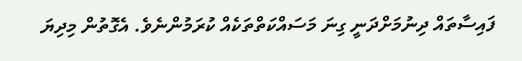ފައިސާތައް ދިނުމަށްދަނީ ގިނަ މަސައްކަތްތަކެއް ކުރަމުންނެވެ. އެގޮތުން މިދިޔަ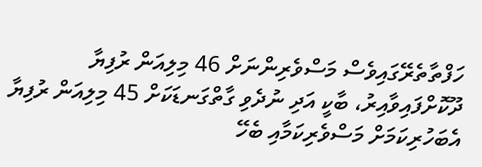ހަފްތާތެރޭގައިވެސް މަސްވެރިންނަށް 46 މިލިއަން ރުފިޔާ ދޫކޮށްފައިވާއިރު، ބާކީ އަދި ނުދެވި ގާތްގަނޑަކަށް 45 މިލިއަން ރުފިޔާ އެބަހުރިކަމަށް މަސްވެރިކަމާއި ބެހޭ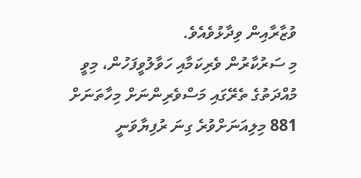ވުޒާރާއިން ވިދާޅުވެއެވެ.
މި ސަރުކާރުން ވެރިކަމާއި ހަވާލުވީފަހުން، މިވީ މުއްދަތުގެ ތެރޭގައި މަސްވެރިންނަށް މިހާތަނަށް 881 މިލިއަނަށްވުރެ ގިނަ ރުފިޔާވަނީ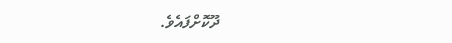ދޫކޮށްފައެވެ.